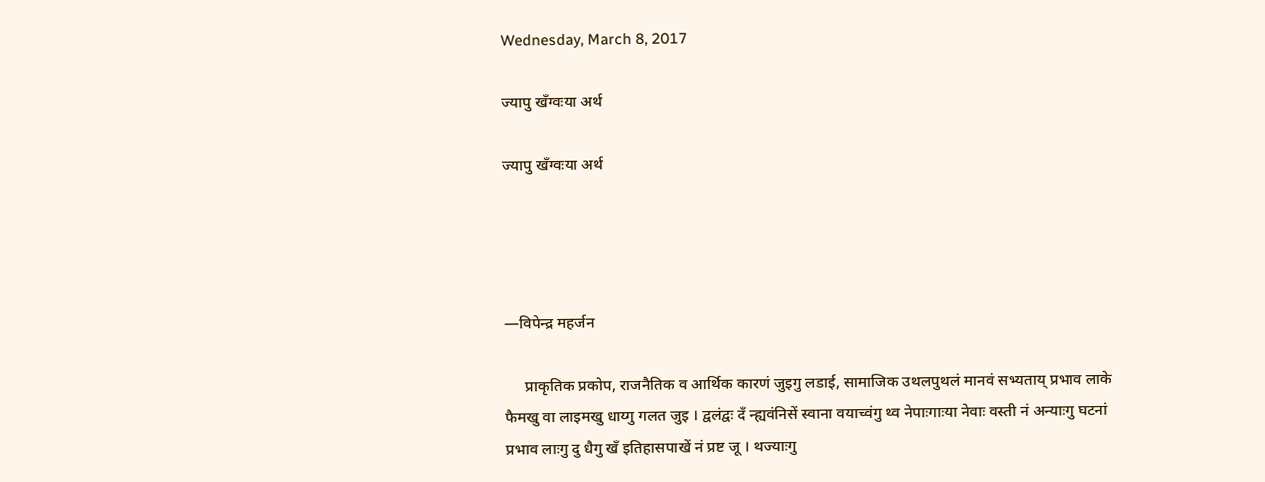Wednesday, March 8, 2017

ज्यापु खँग्वःया अर्थ

ज्यापु खँग्वःया अर्थ




—विपेन्द्र महर्जन

     प्राकृतिक प्रकोप, राजनैतिक व आर्थिक कारणं जुइगु लडाई, सामाजिक उथलपुथलं मानवं सभ्यताय् प्रभाव लाके फैमखु वा लाइमखु धाय्गु गलत जुइ । द्वलंद्वः दँ न्ह्यवंनिसें स्वाना वयाच्वंगु थ्व नेपाःगाःया नेवाः वस्ती नं अन्याःगु घटनां प्रभाव लाःगु दु धैगु खँ इतिहासपाखें नं प्रष्ट जू । थज्याःगु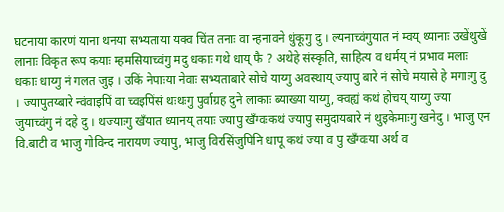घटनाया कारणं याना थनया सभ्यताया यक्व चिंत तनाः वा न्हनावने धुंकूगु दु । ल्यनाच्वंगुयात नं म्वय् थ्यानाः उखेंथुखें लानाः विकृत रूप कयाः म्हमसियाच्वंगु मदु धकाः गथे धाय् फै ? अथेहे संस्कृति, साहित्य व धर्मय् नं प्रभाव मलाः धकाः धाय्गु नं गलत जुइ । उकिं नेपाःया नेवाः सभ्यताबारे सोचे याय्गु अवस्थाय् ज्यापु बारे नं सोचे मयासे हे मगाःगु दु । ज्यापुतय्बारे न्वंवाइपिं वा च्वइपिंसं थःथःगु पुर्वाग्रह दुने लाकाः ब्याख्या याय्गु, क्वह्यं कथं होचय् याय्गु ज्या जुयाच्वंगु नं दहे दु । थज्याःगु खँयात ध्यानय् तयाः ज्यापु खँग्वःकथं ज्यापु समुदायबारे नं थुइकेमाःगु खनेदु । भाजु एन वि.बाटी व भाजु गोविन्द नारायण ज्यापु, भाजु विरसिंजुपिनि धापू कथं ज्या व पु खँग्वःया अर्थ व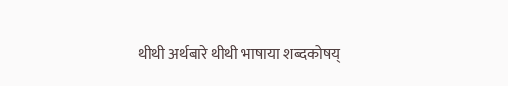थीथी अर्थबारे थीथी भाषाया शब्दकोषय्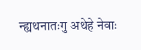न्ह्यथनातःगु अथेहे नेवाः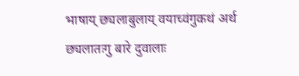भाषाय् छ्यलाबुलाय् वयाच्वंगुकथं अर्थ छ्यलातःगु बारे दुवालाः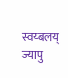स्वय्बलय् ज्यापु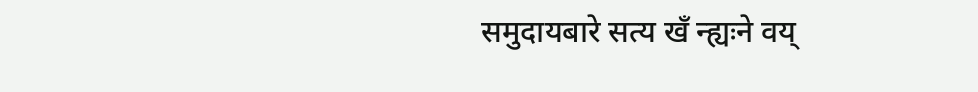समुदायबारे सत्य खँ न्ह्यःने वय्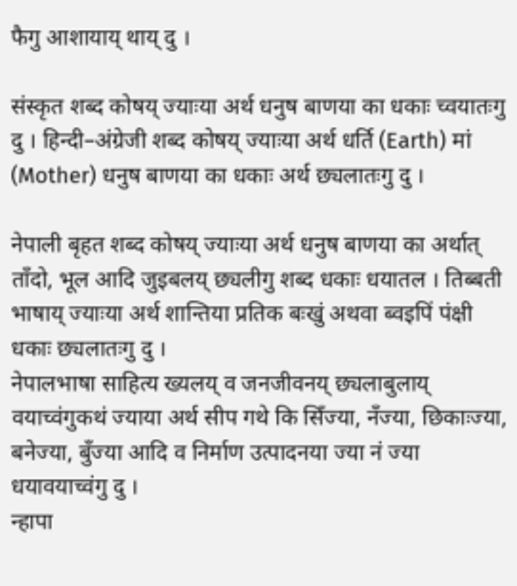फैगु आशायाय् थाय् दु ।

संस्कृत शब्द कोषय् ज्याःया अर्थ धनुष बाणया का धकाः च्वयातःगु दु । हिन्दी–अंग्रेजी शब्द कोषय् ज्याःया अर्थ धर्ति (Earth) मां (Mother) धनुष बाणया का धकाः अर्थ छ्यलातःगु दु ।

नेपाली बृहत शब्द कोषय् ज्याःया अर्थ धनुष बाणया का अर्थात् ताँदो, भूल आदि जुइबलय् छ्यलीगु शब्द धकाः धयातल । तिब्बती भाषाय् ज्याःया अर्थ शान्तिया प्रतिक बःखुं अथवा ब्वइपिं पंक्षी धकाः छ्यलातःगु दु ।
नेपालभाषा साहित्य ख्यलय् व जनजीवनय् छ्यलाबुलाय् वयाच्वंगुकथं ज्याया अर्थ सीप गथे कि सिँज्या, नँज्या, छिकाःज्या, बनेज्या, बुँज्या आदि व निर्माण उत्पादनया ज्या नं ज्या धयावयाच्वंगु दु ।
न्हापा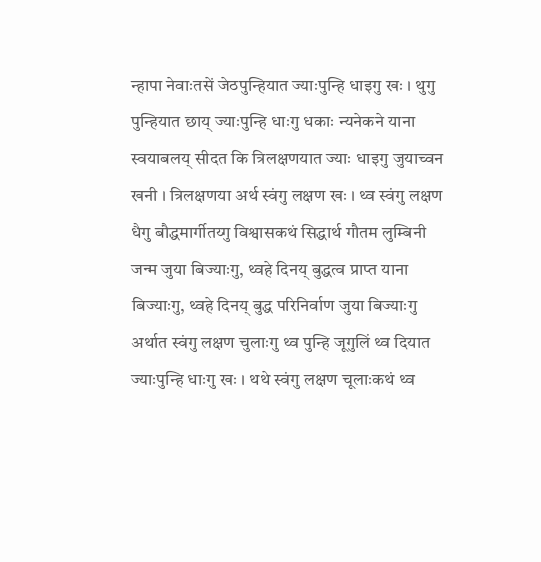न्हापा नेवाःतसें जेठपुन्हियात ज्याःपुन्हि धाइगु खः । थुगु पुन्हियात छाय् ज्याःपुन्हि धाःगु धकाः न्यनेकने याना स्वयाबलय् सीदत कि त्रिलक्षणयात ज्याः धाइगु जुयाच्वन खनी । त्रिलक्षणया अर्थ स्वंगु लक्षण खः । थ्व स्वंगु लक्षण धैगु बौद्धमार्गीतय्गु विश्वासकथं सिद्धार्थ गौतम लुम्बिनी जन्म जुया बिज्याःगु, थ्वहे दिनय् बुद्धत्व प्राप्त याना बिज्याःगु, थ्वहे दिनय् बुद्ध परिनिर्वाण जुया बिज्याःगु अर्थात स्वंगु लक्षण चुलाःगु थ्व पुन्हि जूगुलिं थ्व दियात ज्याःपुन्हि धाःगु खः । थथे स्वंगु लक्षण चूलाःकथं थ्व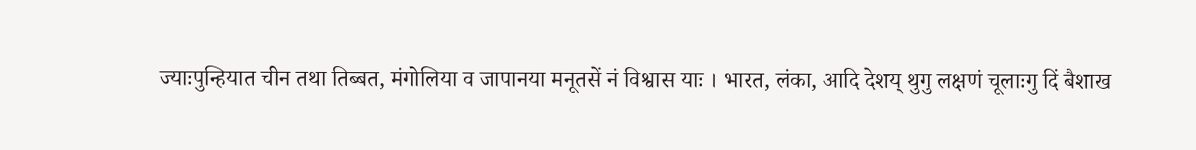ज्याःपुन्हियात चीन तथा तिब्बत, मंगोलिया व जापानया मनूतसें नं विश्वास याः । भारत, लंका, आदि देशय् थुगु लक्षणं चूलाःगु दिं बैशाख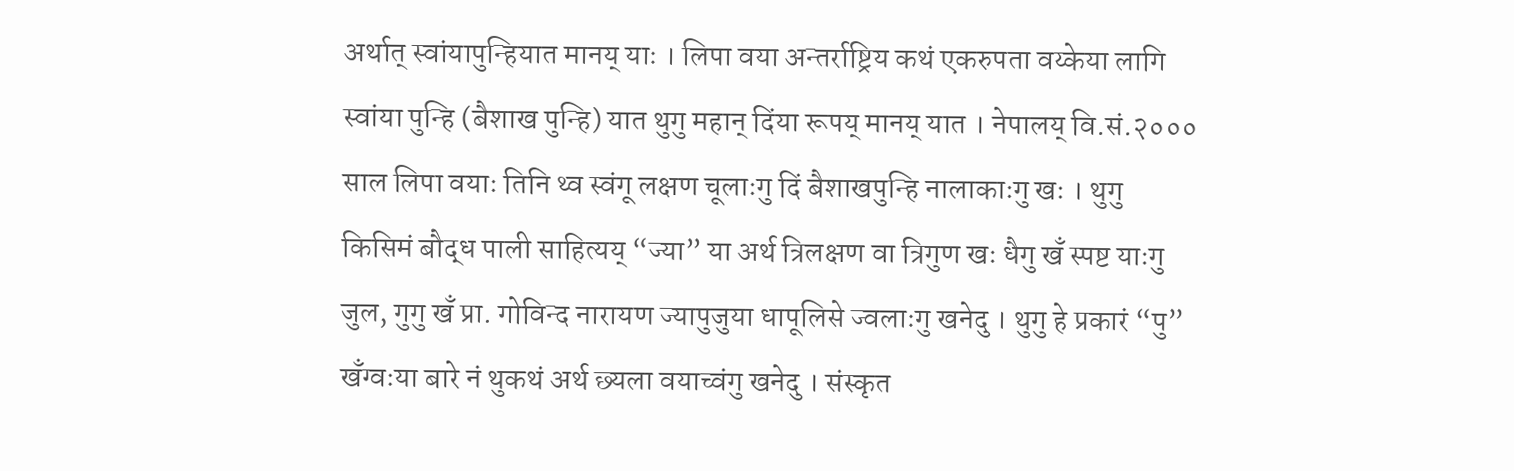अर्थात् स्वांयापुन्हियात मानय् याः । लिपा वया अन्तर्राष्ट्रिय कथं एकरुपता वय्केया लागि स्वांया पुन्हि (बैशाख पुन्हि) यात थुगु महान् दिंया रूपय् मानय् यात । नेपालय् वि.सं.२००० साल लिपा वयाः तिनि थ्व स्वंगू लक्षण चूलाःगु दिं बैशाखपुन्हि नालाकाःगु खः । थुगु किसिमं बौद्ध पाली साहित्यय् “ज्या” या अर्थ त्रिलक्षण वा त्रिगुण खः धैगु खँ स्पष्ट याःगु जुल, गुगु खँ प्रा. गोविन्द नारायण ज्यापुजुया धापूलिसे ज्वलाःगु खनेदु । थुगु हे प्रकारं “पु” खँग्वःया बारे नं थुकथं अर्थ छ्यला वयाच्वंगु खनेदु । संस्कृत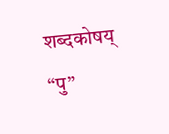शब्दकोषय् “पु”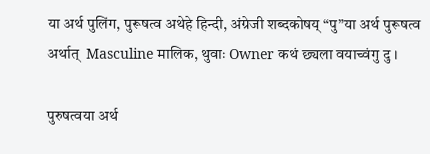या अर्थ पुलिंग, पुरूषत्व अथेहे हिन्दी, अंग्रेजी शब्दकोषय् “पु”या अर्थ पुरूषत्व अर्थात्  Masculine मालिक, थुवाः Owner कथं छ्यला वयाच्वंगु दु ।

पुरुषत्वया अर्थ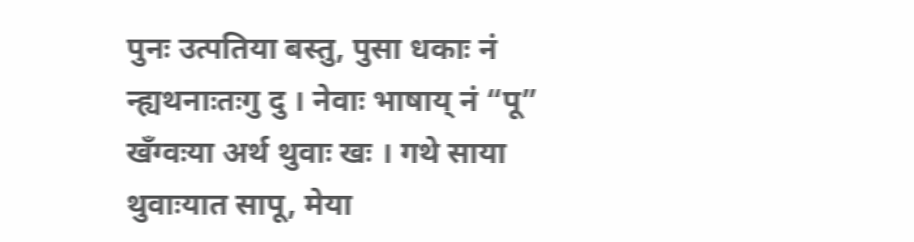पुनः उत्पतिया बस्तु, पुसा धकाः नं न्ह्यथनाःतःगु दु । नेवाः भाषाय् नं “पू” खँग्वःया अर्थ थुवाः खः । गथे साया थुवाःयात सापू, मेया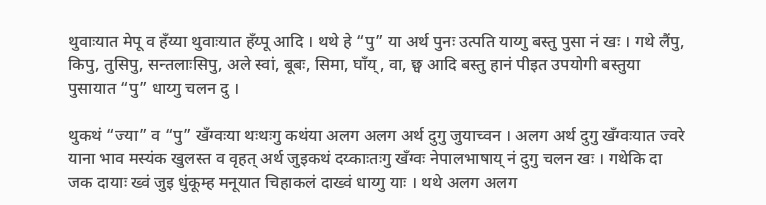थुवाःयात मेपू व हँय्या थुवाःयात हँय्पू आदि । थथे हे “पु” या अर्थ पुनः उत्पति याय्गु बस्तु पुसा नं खः । गथे लैंपु, किपु, तुसिपु, सन्तलाःसिपु, अले स्वां, बूबः, सिमा, घाँय्, वा, छ्व आदि बस्तु हानं पीइत उपयोगी बस्तुया पुसायात “पु” धाय्गु चलन दु ।

थुकथं “ज्या” व “पु” खँग्वःया थःथःगु कथंया अलग अलग अर्थ दुगु जुयाच्वन । अलग अर्थ दुगु खँग्वःयात ज्वरे याना भाव मस्यंक खुलस्त व वृहत् अर्थ जुइकथं दय्काःतःगु खँग्वः नेपालभाषाय् नं दुगु चलन खः । गथेकि दा जक दायाः ख्वं जुइ धुंकूम्ह मनूयात चिहाकलं दाख्वं धाय्गु याः । थथे अलग अलग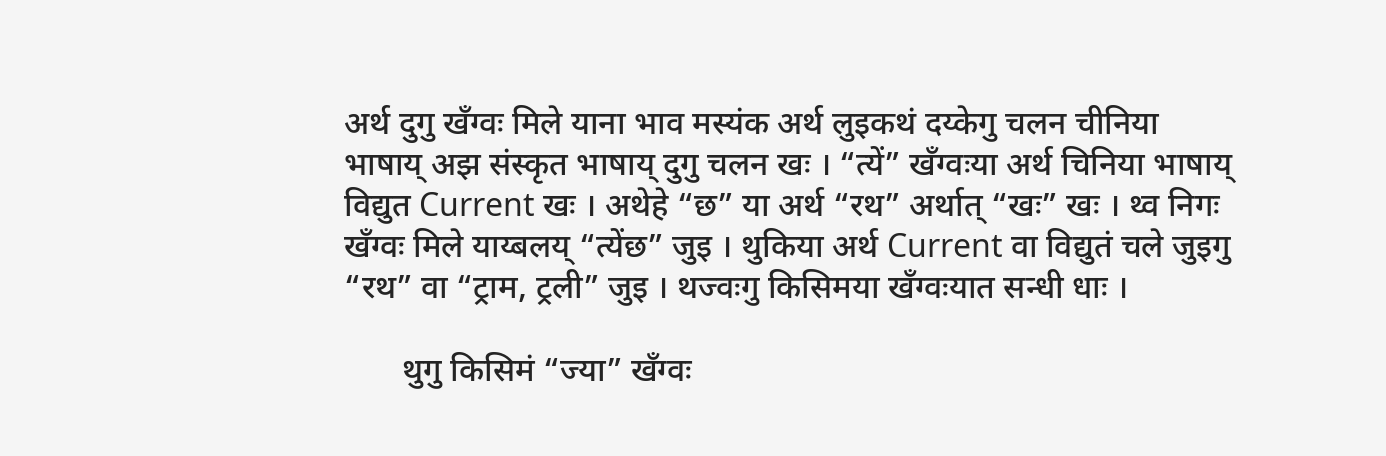अर्थ दुगु खँग्वः मिले याना भाव मस्यंक अर्थ लुइकथं दय्केगु चलन चीनिया भाषाय् अझ संस्कृत भाषाय् दुगु चलन खः । “त्यें” खँग्वःया अर्थ चिनिया भाषाय् विद्युत Current खः । अथेहे “छ” या अर्थ “रथ” अर्थात् “खः” खः । थ्व निगः खँग्वः मिले याय्बलय् “त्येंछ” जुइ । थुकिया अर्थ Current वा विद्युतं चले जुइगु “रथ” वा “ट्राम, ट्रली” जुइ । थज्वःगु किसिमया खँग्वःयात सन्धी धाः ।

       थुगु किसिमं “ज्या” खँग्वः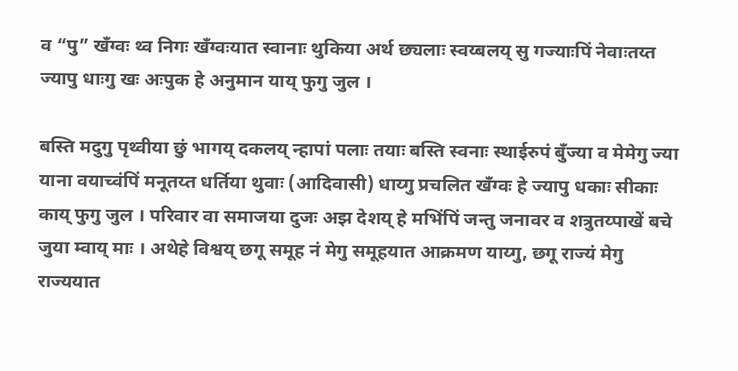व “पु” खँग्वः थ्व निगः खँग्वःयात स्वानाः थुकिया अर्थ छ्यलाः स्वय्बलय् सु गज्याःपिं नेवाःतय्त ज्यापु धाःगु खः अःपुक हे अनुमान याय् फुगु जुल ।

बस्ति मदुगु पृथ्वीया छुं भागय् दकलय् न्हापां पलाः तयाः बस्ति स्वनाः स्थाईरुपं बुँज्या व मेमेगु ज्या याना वयाच्वंपिं मनूतय्त धर्तिया थुवाः (आदिवासी) धाय्गु प्रचलित खँग्वः हे ज्यापु धकाः सीकाः काय् फुगु जुल । परिवार वा समाजया दुजः अझ देशय् हे मभिंपिं जन्तु जनावर व शत्रुतय्पाखें बचे जुया म्वाय् माः । अथेहे विश्वय् छगू समूह नं मेगु समूहयात आक्रमण याय्गु, छगू राज्यं मेगु राज्ययात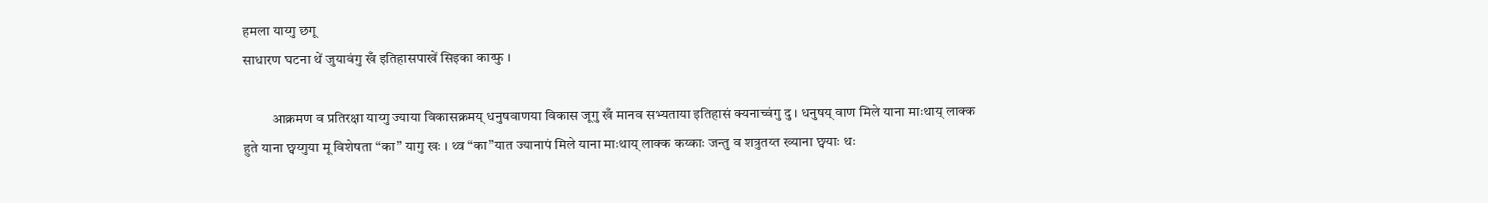हमला याय्गु छगू
साधारण घटना थें जुयावंगु खँ इतिहासपाखें सिइका काय्फु ।

          आक्रमण व प्रतिरक्षा याय्गु ज्याया विकासक्रमय् धनुषवाणया विकास जूगु खँ मानव सभ्यताया इतिहासं क्यनाच्वंगु दु । धनुषय् वाण मिले याना माःथाय् लाक्क हुते याना छ्वय्गुया मू विशेषता “का” यागु खः । थ्व “का”यात ज्यानापं मिले याना माःथाय् लाक्क कय्काः जन्तु व शत्रुतय्त ख्याना छ्वयाः थः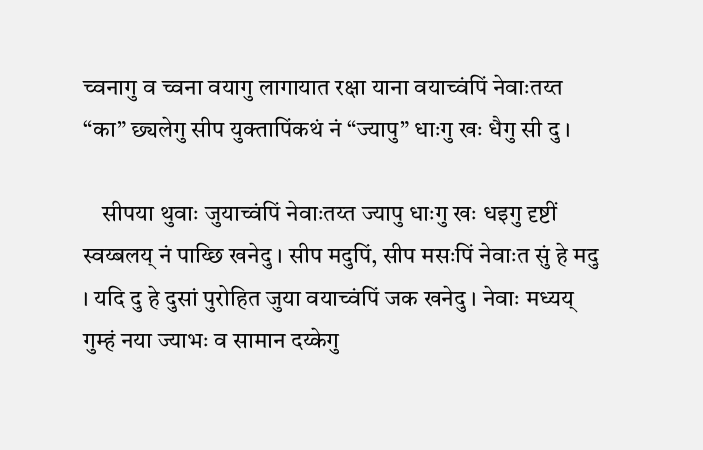च्वनागु व च्वना वयागु लागायात रक्षा याना वयाच्वंपिं नेवाःतय्त “का” छ्यलेगु सीप युक्तापिंकथं नं “ज्यापु” धाःगु खः धैगु सी दु ।

    सीपया थुवाः जुयाच्वंपिं नेवाःतय्त ज्यापु धाःगु खः धइगु दृष्टीं स्वय्बलय् नं पाय्छि खनेदु । सीप मदुपिं, सीप मसःपिं नेवाःत सुं हे मदु । यदि दु हे दुसां पुरोहित जुया वयाच्वंपिं जक खनेदु । नेवाः मध्यय् गुम्हं नया ज्याभः व सामान दय्केगु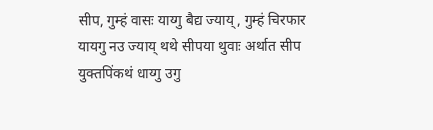सीप, गुम्हं वासः याय्गु बैद्य ज्याय्, गुम्हं चिरफार यायगु नउ ज्याय् थथे सीपया थुवाः अर्थात सीप युक्तपिंकथं धाय्गु उगु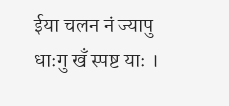ईया चलन नं ज्यापु धाःगु खँ स्पष्ट याः ।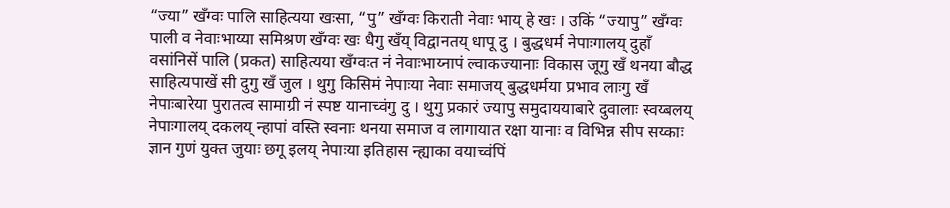“ज्या” खँग्वः पालि साहित्यया खःसा, “पु” खँग्वः किराती नेवाः भाय् हे खः । उकिं “ज्यापु” खँग्वः पाली व नेवाःभाय्या समिश्रण खँग्वः खः धैगु खँय् विद्वानतय् धापू दु । बुद्धधर्म नेपाःगालय् दुहाँ वसांनिसें पालि (प्रकत) साहित्यया खँग्वःत नं नेवाःभाय्नापं ल्वाकज्यानाः विकास जूगु खँ थनया बौद्ध साहित्यपाखें सी दुगु खँ जुल । थुगु किसिमं नेपाःया नेवाः समाजय् बुद्धधर्मया प्रभाव लाःगु खँ नेपाःबारेया पुरातत्व सामाग्री नं स्पष्ट यानाच्वंगु दु । थुगु प्रकारं ज्यापु समुदाययाबारे दुवालाः स्वय्बलय् नेपाःगालय् दकलय् न्हापां वस्ति स्वनाः थनया समाज व लागायात रक्षा यानाः व विभिन्न सीप सय्काः ज्ञान गुणं युक्त जुयाः छगू इलय् नेपाःया इतिहास न्ह्याका वयाच्वंपिं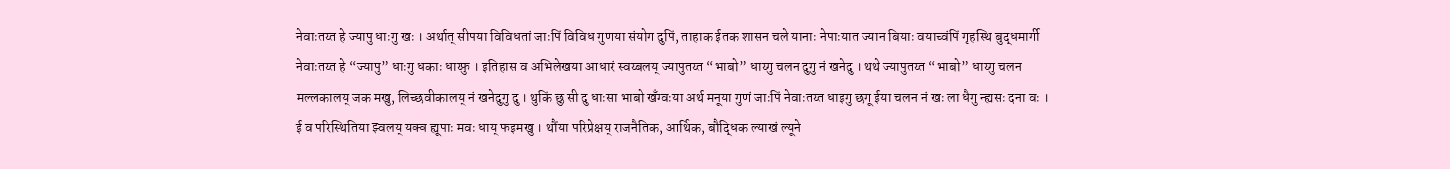नेवाःतय्त हे ज्यापु धाःगु खः । अर्थात् सीपया विविधतां जाःपिं विविध गुणया संयोग दुपिं, ताहाक ईतक शासन चले यानाः नेपाःयात ज्यान बियाः वयाच्वंपिं गृहस्थि बुद्धमार्गी नेवाःतय्त हे “ज्यापु” धाःगु धकाः धाय्फु । इतिहास व अभिलेखया आधारं स्वय्बलय् ज्यापुतय्त “भाबो” धाय्गु चलन दुगु नं खनेदु । थथे ज्यापुतय्त “भाबो” धाय्गु चलन मल्लकालय् जक मखु, लिच्छवीकालय् नं खनेदुगु दु । थुकिं छु सी दु धाःसा भाबो खँग्वःया अर्थ मनूया गुणं जाःपिं नेवाःतय्त धाइगु छगू ईया चलन नं खः ला धैगु न्ह्यसः दना वः ।
ई व परिस्थितिया झ्वलय् यक्व ह्यूपाः मवः धाय् फइमखु । थौंया परिप्रेक्षय् राजनैतिक, आर्थिक, बौद्धिक ल्याखं ल्यूने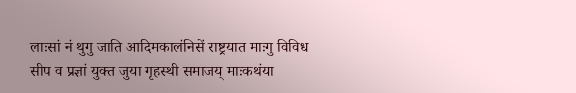लाःसां नं थुगु जाति आदिमकालंनिसें राष्ट्रयात माःगु विविध सीप व प्रज्ञां युक्त जुया गृहस्थी समाजय् माःकथंया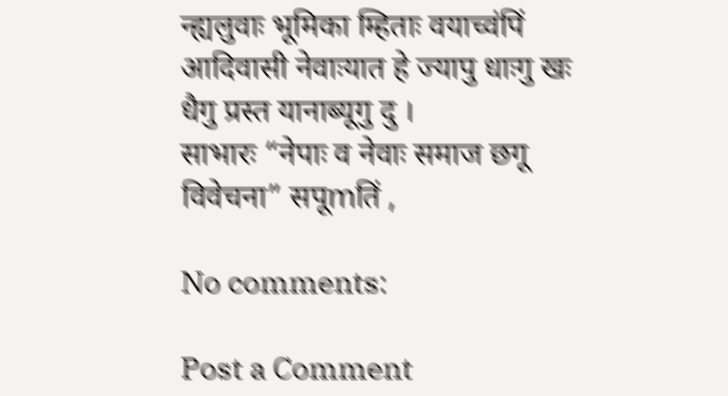न्ह्यलुवाः भूमिका म्हिताः वयाच्वंपिं आदिवासी नेवाःयात हे ज्यापु धाःगु खः धैगु प्रस्त यानाब्यूगु दु ।
साभारः “नेपाः व नेवाः समाज छगू विवेचना” सपूmतिं ,

No comments:

Post a Comment